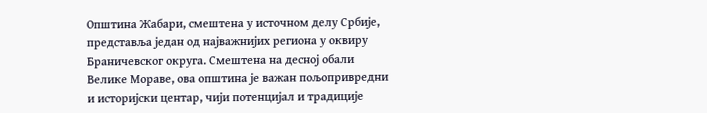Општина Жабари, смештена у источном делу Србије, представља један од најважнијих региона у оквиру Браничевског округа. Смештена на десној обали Велике Мораве, ова општина је важан пољопривредни и историјски центар, чији потенцијал и традиције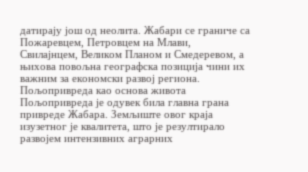датирају још од неолита. Жабари се граниче са Пожаревцем, Петровцем на Млави, Свилајнцем, Великом Планом и Смедеревом, а њихова повољна географска позиција чини их важним за економски развој региона.
Пољопривреда као основа живота
Пољопривреда је одувек била главна грана привреде Жабара. Земљиште овог краја изузетног је квалитета, што је резултирало развојем интензивних аграрних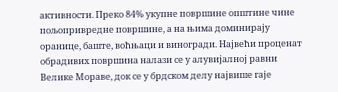активности. Преко 84% укупне површине општине чине пољопривредне површине, а на њима доминирају оранице, баште, воћњаци и виногради. Највећи проценат обрадивих површина налази се у алувијалној равни Велике Мораве, док се у брдском делу највише гаје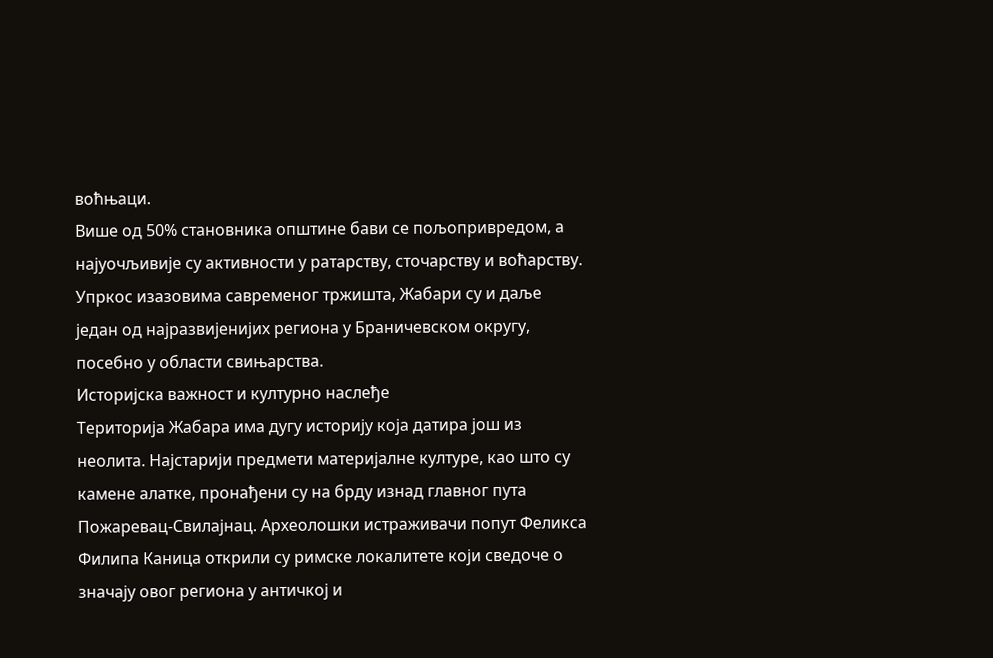воћњаци.
Више од 50% становника општине бави се пољопривредом, а најуочљивије су активности у ратарству, сточарству и воћарству. Упркос изазовима савременог тржишта, Жабари су и даље један од најразвијенијих региона у Браничевском округу, посебно у области свињарства.
Историјска важност и културно наслеђе
Територија Жабара има дугу историју која датира још из неолита. Најстарији предмети материјалне културе, као што су камене алатке, пронађени су на брду изнад главног пута Пожаревац-Свилајнац. Археолошки истраживачи попут Феликса Филипа Каница открили су римске локалитете који сведоче о значају овог региона у античкој и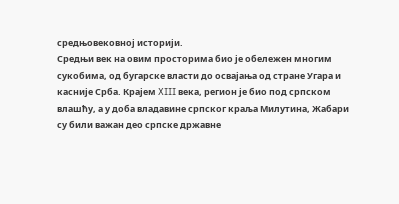средњовековној историји.
Средњи век на овим просторима био је обележен многим сукобима, од бугарске власти до освајања од стране Угара и касније Срба. Крајем XIII века, регион је био под српском влашћу, а у доба владавине српског краља Милутина, Жабари су били важан део српске државне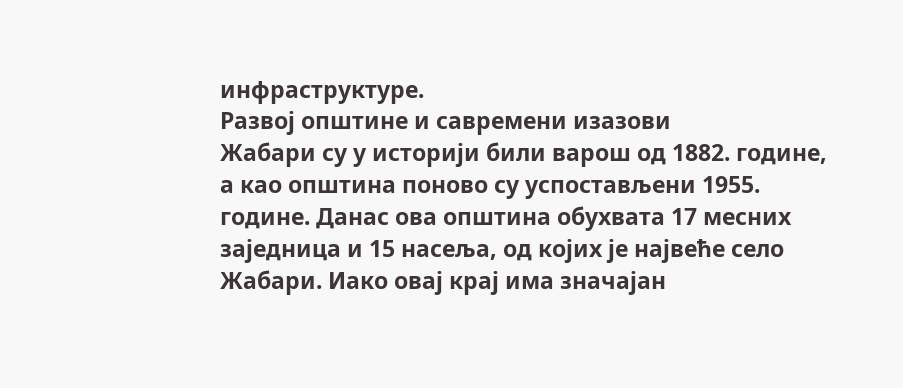инфраструктуре.
Развој општине и савремени изазови
Жабари су у историји били варош од 1882. године, а као општина поново су успостављени 1955. године. Данас ова општина обухвата 17 месних заједница и 15 насеља, од којих је највеће село Жабари. Иако овај крај има значајан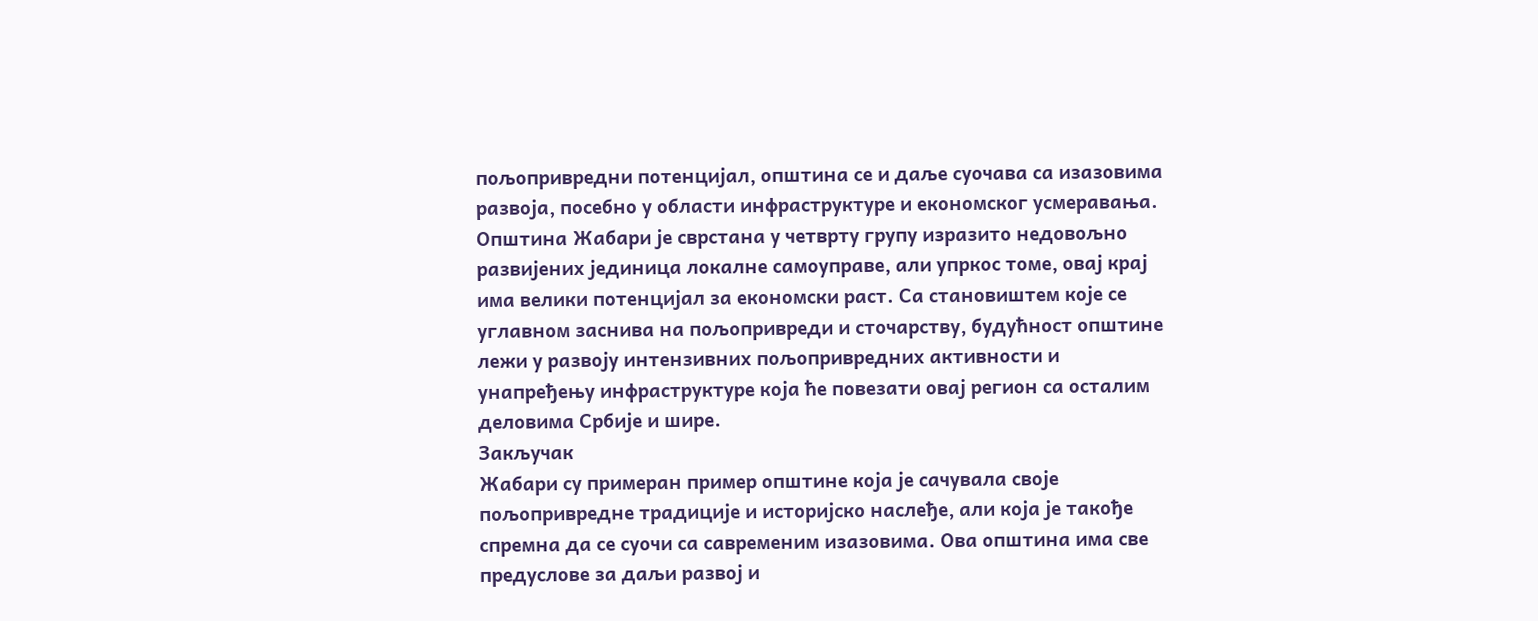пољопривредни потенцијал, општина се и даље суочава са изазовима развоја, посебно у области инфраструктуре и економског усмеравања.
Општина Жабари је сврстана у четврту групу изразито недовољно развијених јединица локалне самоуправе, али упркос томе, овај крај има велики потенцијал за економски раст. Са становиштем које се углавном заснива на пољопривреди и сточарству, будућност општине лежи у развоју интензивних пољопривредних активности и унапређењу инфраструктуре која ће повезати овај регион са осталим деловима Србије и шире.
Закључак
Жабари су примеран пример општине која је сачувала своје пољопривредне традиције и историјско наслеђе, али која је такође спремна да се суочи са савременим изазовима. Ова општина има све предуслове за даљи развој и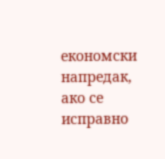економски напредак, ако се исправно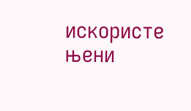искористе њени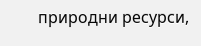природни ресурси,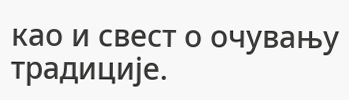као и свест о очувању традиције.